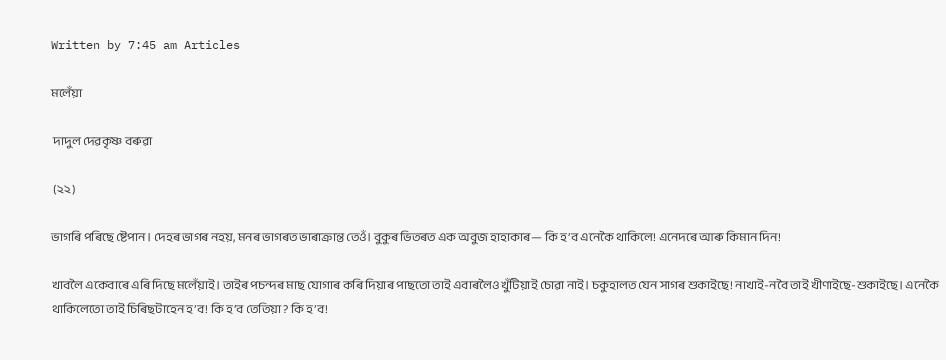Written by 7:45 am Articles

মলেঁয়া

 দাদুল দেৱকৃষ্ণ বৰুৱা

 (২২)

ভাগৰি পৰিছে ষ্টেপান। দেহৰ ভাগৰ নহয়, মনৰ ভাগৰত ভাৰাক্ৰান্ত তেওঁ। বুকুৰ ভিতৰত এক অবুজ হাহাকাৰ— কি হ’ব এনেকৈ থাকিলে! এনেদৰে আৰু কিমান দিন!

খাবলৈ একেবাৰে এৰি দিছে মলেঁয়াই। তাইৰ পচন্দৰ মাছ যোগাৰ কৰি দিয়াৰ পাছতো তাই এবাৰলৈও খুঁটিয়াই চোৱা নাই। চকুহালত যেন সাগৰ শুকাইছে! নাখাই-নবৈ তাই খীণাইছে-শুকাইছে। এনেকৈ থাকিলেতো তাই চিৰিছটাহেন হ’ব! কি হ’ব তেতিয়া? কি হ’ব!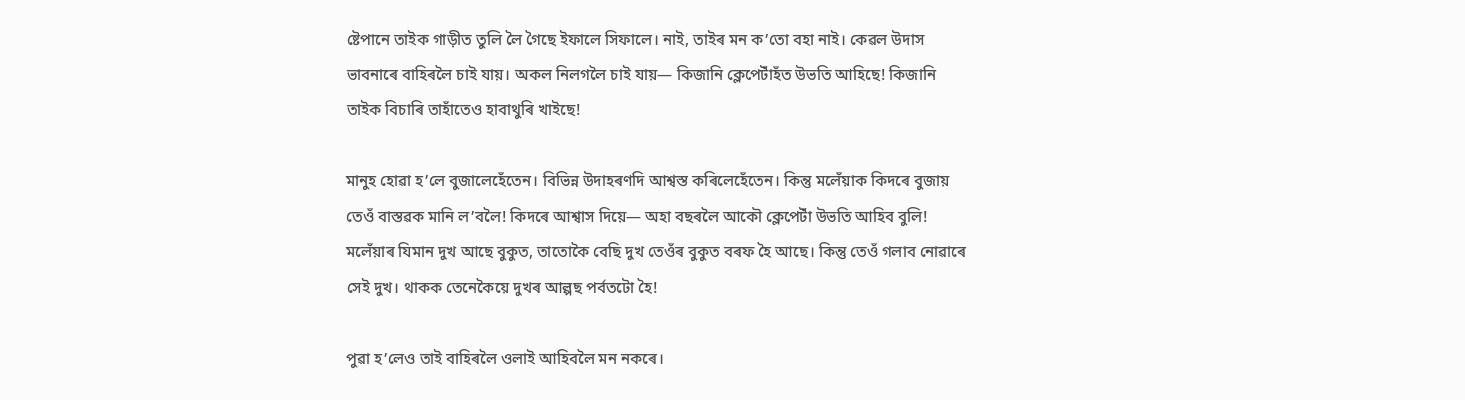ষ্টেপানে তাইক গাড়ীত তুলি লৈ গৈছে ইফালে সিফালে। নাই, তাইৰ মন ক’তো বহা নাই। কেৱল উদাস ভাবনাৰে বাহিৰলৈ চাই যায়। অকল নিলগলৈ চাই যায়— কিজানি ক্লেপেটাঁহঁত উভতি আহিছে! কিজানি তাইক বিচাৰি তাহাঁতেও হাবাথুৰি খাইছে!

মানুহ হোৱা হ’লে বুজালেহেঁতেন। বিভিন্ন উদাহৰণদি আশ্বস্ত কৰিলেহেঁতেন। কিন্তু মলেঁয়াক কিদৰে বুজায় তেওঁ বাস্তৱক মানি ল’বলৈ! কিদৰে আশ্বাস দিয়ে— অহা বছৰলৈ আকৌ ক্লেপেটাঁ উভতি আহিব বুলি! মলেঁয়াৰ যিমান দুখ আছে বুকুত, তাতোকৈ বেছি দুখ তেওঁৰ বুকুত বৰফ হৈ আছে। কিন্তু তেওঁ গলাব নোৱাৰে সেই দুখ। থাকক তেনেকৈয়ে দুখৰ আল্পছ পৰ্বতটো হৈ!

পুৱা হ’লেও তাই বাহিৰলৈ ওলাই আহিবলৈ মন নকৰে।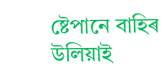ষ্টেপানে বাহিৰ উলিয়াই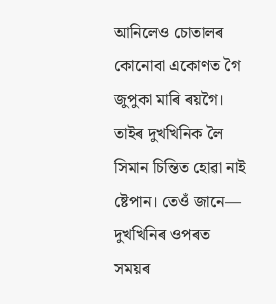আনিলেও চোতালৰ কোনোবা একোণত গৈ জুপুকা মাৰি ৰয়গৈ। তাইৰ দুখখিনিক লৈ সিমান চিন্তিত হোৱা নাই ষ্টেপান। তেওঁ জানে— দুখখিনিৰ ওপৰত সময়ৰ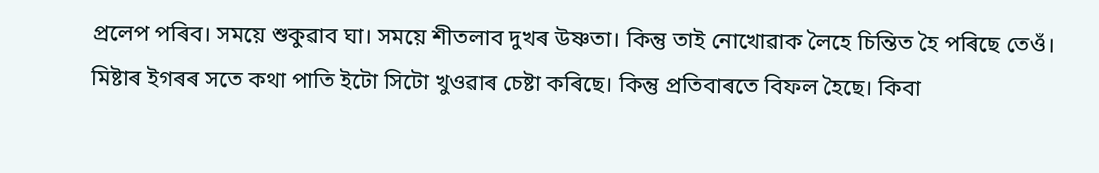প্ৰলেপ পৰিব। সময়ে শুকুৱাব ঘা। সময়ে শীতলাব দুখৰ উষ্ণতা। কিন্তু তাই নোখোৱাক লৈহে চিন্তিত হৈ পৰিছে তেওঁ। মিষ্টাৰ ইগৰৰ সতে কথা পাতি ইটো সিটো খুওৱাৰ চেষ্টা কৰিছে। কিন্তু প্ৰতিবাৰতে বিফল হৈছে। কিবা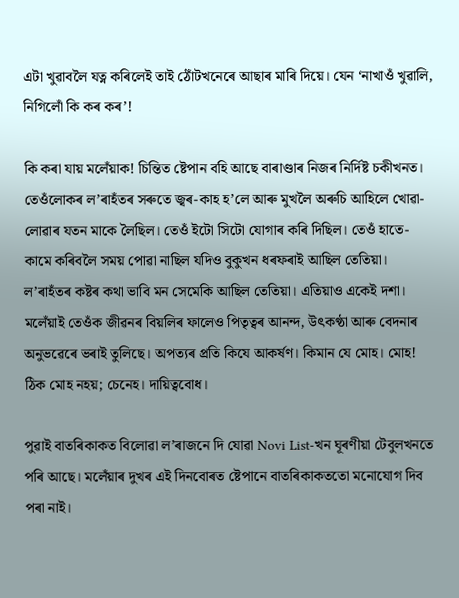এটা খুৱাবলৈ যত্ন কৰিলেই তাই ঠোঁটখনেৰে আছাৰ মাৰি দিয়ে। যেন ‘নাখাওঁ খুৱালি, নিগিলোঁ কি কৰ কৰ’!

কি কৰা যায় মলেঁয়াক! চিন্তিত ষ্টেপান বহি আছে বাৰাণ্ডাৰ নিজৰ নিৰ্দিষ্ট চকীখনত। তেওঁলোকৰ ল’ৰাহঁতৰ সৰুতে জ্বৰ-কাহ হ’লে আৰু মুখলৈ অৰুচি আহিলে খোৱা-লোৱাৰ যতন মাকে লৈছিল। তেওঁ ইটো সিটো যোগাৰ কৰি দিছিল। তেওঁ হাতে-কামে কৰিবলৈ সময় পোৱা নাছিল যদিও বুকুখন ধৰফৰাই আছিল তেতিয়া। ল’ৰাহঁতৰ কষ্টৰ কথা ভাবি মন সেমেকি আছিল তেতিয়া। এতিয়াও একেই দশা। মলেঁয়াই তেওঁক জীৱনৰ বিয়লিৰ ফালেও পিতৃত্বৰ আনন্দ, উৎকণ্ঠা আৰু বেদনাৰ অনুভৱেৰে ভৰাই তুলিছে। অপত্যৰ প্ৰতি কিযে আকৰ্ষণ। কিমান যে মোহ। মোহ! ঠিক মোহ নহয়; চেনেহ। দায়িত্ববোধ।

পুৱাই বাতৰিকাকত বিলোৱা ল’ৰাজনে দি যোৱা Novi List-খন ঘূৰণীয়া টেবুলখনতে পৰি আছে। মলেঁয়াৰ দুখৰ এই দিনবোৰত ষ্টেপানে বাতৰিকাকততো মনোযোগ দিব পৰা নাই।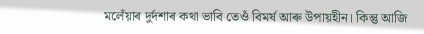মলেঁয়াৰ দুৰ্দশাৰ কথা ভাবি তেওঁ বিমৰ্ষ আৰু উপায়হীন। কিন্তু আজি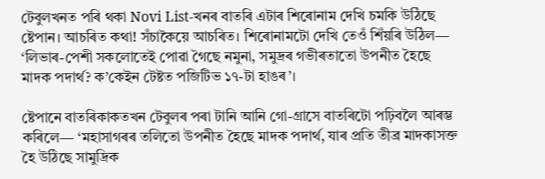টেবুলখনত পৰি থকা Novi List-খনৰ বাতৰি এটাৰ শিৰোনাম দেখি চমকি উঠিছে ষ্টেপান। আচৰিত কথা! সঁচাকৈয়ে আচৰিত। শিৰোনামটো দেখি তেওঁ শিঁয়ৰি উঠিল— ‘লিভাৰ-পেশী সকলোতেই পোৱা গৈছে নমুনা, সমুদ্রৰ গভীৰতাতো উপনীত হৈছে মাদক পদাৰ্থ? ক’কেইন টেষ্টত পজিটিভ ১৭-টা হাঙৰ’।

ষ্টেপানে বাতৰিকাকতখন টেবুলৰ পৰা টানি আনি গো-গ্ৰাসে বাতৰিটো পঢ়িবলৈ আৰম্ভ কৰিলে— ‘মহাসাগৰৰ তলিতো উপনীত হৈছে মাদক পদাৰ্থ, যাৰ প্ৰতি তীব্ৰ মাদকাসক্ত হৈ উঠিছে সামুদ্রিক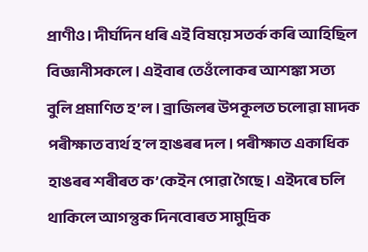প্রাণীও। দীর্ঘদিন ধৰি এই বিষয়ে সতর্ক কৰি আহিছিল বিজ্ঞানীসকলে। এইবাৰ তেওঁলোকৰ আশঙ্কা সত্য বুলি প্রমাণিত হ’ল। ব্রাজিলৰ উপকূলত চলোৱা মাদক পৰীক্ষাত ব্যর্থ হ’ল হাঙৰৰ দল। পৰীক্ষাত একাধিক হাঙৰৰ শৰীৰত ক’কেইন পোৱা গৈছে। এইদৰে চলি থাকিলে আগন্তুক দিনবোৰত সামুদ্রিক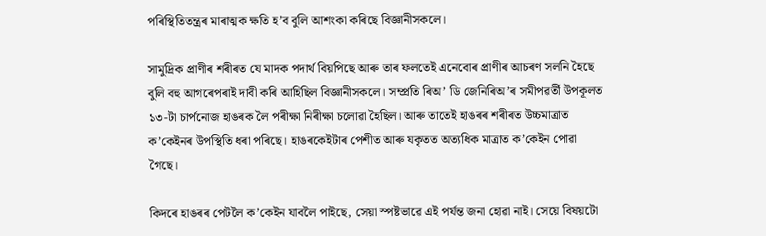পৰিস্থিতিতন্ত্রৰ মাৰাত্মক ক্ষতি হ’ব বুলি আশংকা কৰিছে বিজ্ঞানীসকলে।

সামুদ্রিক প্রাণীৰ শৰীৰত যে মাদক পদাৰ্থ বিয়পিছে আৰু তাৰ ফলতেই এনেবোৰ প্ৰাণীৰ আচৰণ সলনি হৈছে বুলি বহু আগৰেপৰাই দাবী কৰি আহিছিল বিজ্ঞানীসকলে। সম্প্রতি ৰিঅ’ ডি জেনিৰিঅ’ৰ সমীপৱৰ্তী উপকূলত ১৩-টা চার্পনোজ হাঙৰক লৈ পৰীক্ষা নিৰীক্ষা চলোৱা হৈছিল। আৰু তাতেই হাঙৰৰ শৰীৰত উচ্চমাত্রাত ক’কেইনৰ উপস্থিতি ধৰা পৰিছে। হাঙৰকেইটাৰ পেশীত আৰু যকৃতত অত্যধিক মাত্রাত ক’কেইন পোৱা গৈছে।

কিদৰে হাঙৰৰ পেটলৈ ক’কেইন যাবলৈ পাইছে, সেয়া স্পষ্টভাৱে এই পর্যন্ত জনা হোৱা নাই। সেয়ে বিষয়টো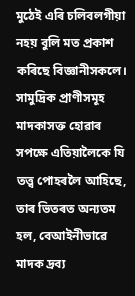মুঠেই এৰি চলিবলগীয়া নহয় বুলি মত প্ৰকাশ কৰিছে বিজ্ঞানীসকলে। সামুদ্রিক প্রাণীসমূহ মাদকাসক্ত হোৱাৰ সপক্ষে এতিয়ালৈকে যি তত্ত্ব পোহৰলৈ আহিছে, তাৰ ভিতৰত অন্যতম হল, বেআইনীভাৱে মাদক দ্ৰব্য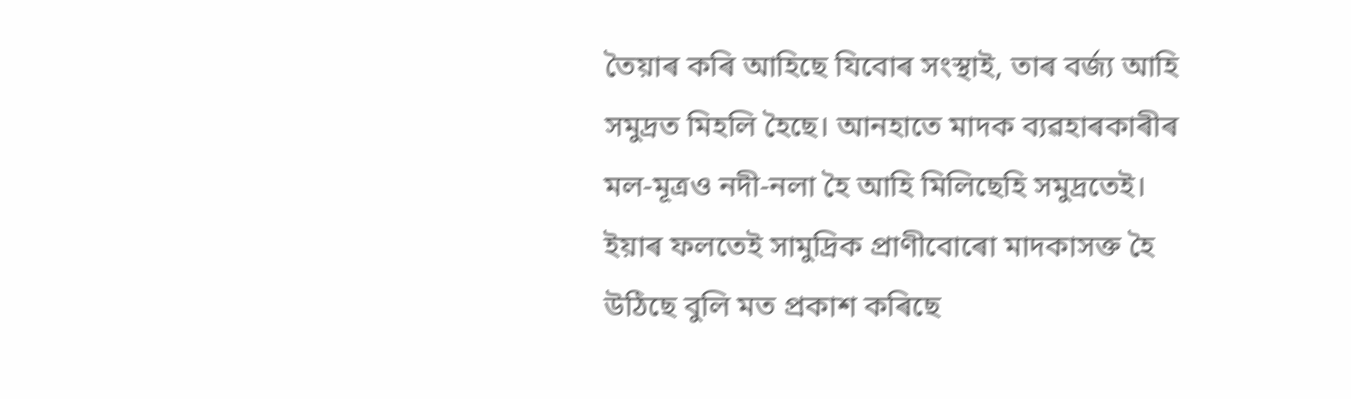তৈয়াৰ কৰি আহিছে যিবোৰ সংস্থাই, তাৰ বর্জ্য আহি সমুদ্রত মিহলি হৈছে। আনহাতে মাদক ব্যৱহাৰকাৰীৰ মল-মূত্রও নদী-নলা হৈ আহি মিলিছেহি সমুদ্রতেই। ইয়াৰ ফলতেই সামুদ্রিক প্রাণীবোৰো মাদকাসক্ত হৈ উঠিছে বুলি মত প্ৰকাশ কৰিছে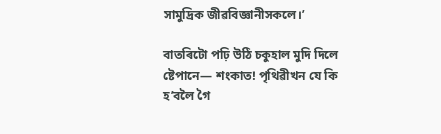সামুদ্রিক জীৱবিজ্ঞানীসকলে।’

বাতৰিটো পঢ়ি উঠি চকুহাল মুদি দিলে ষ্টেপানে— শংকাত! পৃথিৱীখন যে কি হ’বলৈ গৈ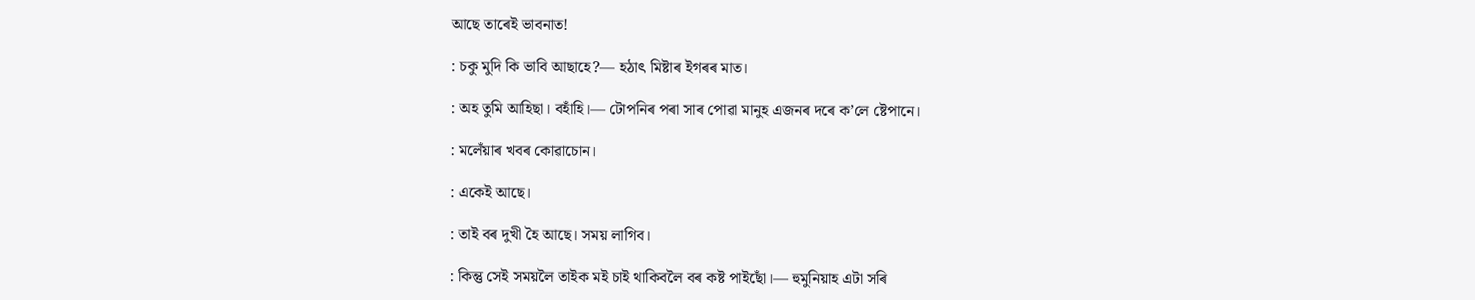আছে তাৰেই ভাবনাত!

: চকু মুদি কি ভাবি আছাহে?— হঠাৎ মিষ্টাৰ ইগৰৰ মাত।

: অহ‌ তুমি আহিছা। বহাঁহি।— টোপনিৰ পৰা সাৰ পোৱা মানুহ এজনৰ দৰে ক’লে ষ্টেপানে।

: মলেঁয়াৰ খবৰ কোৱাচোন।

: একেই আছে।

: তাই বৰ দুখী হৈ আছে। সময় লাগিব।

: কিন্তু সেই সময়লৈ তাইক মই চাই থাকিবলৈ বৰ কষ্ট পাইছোঁ।— হুমুনিয়াহ এটা সৰি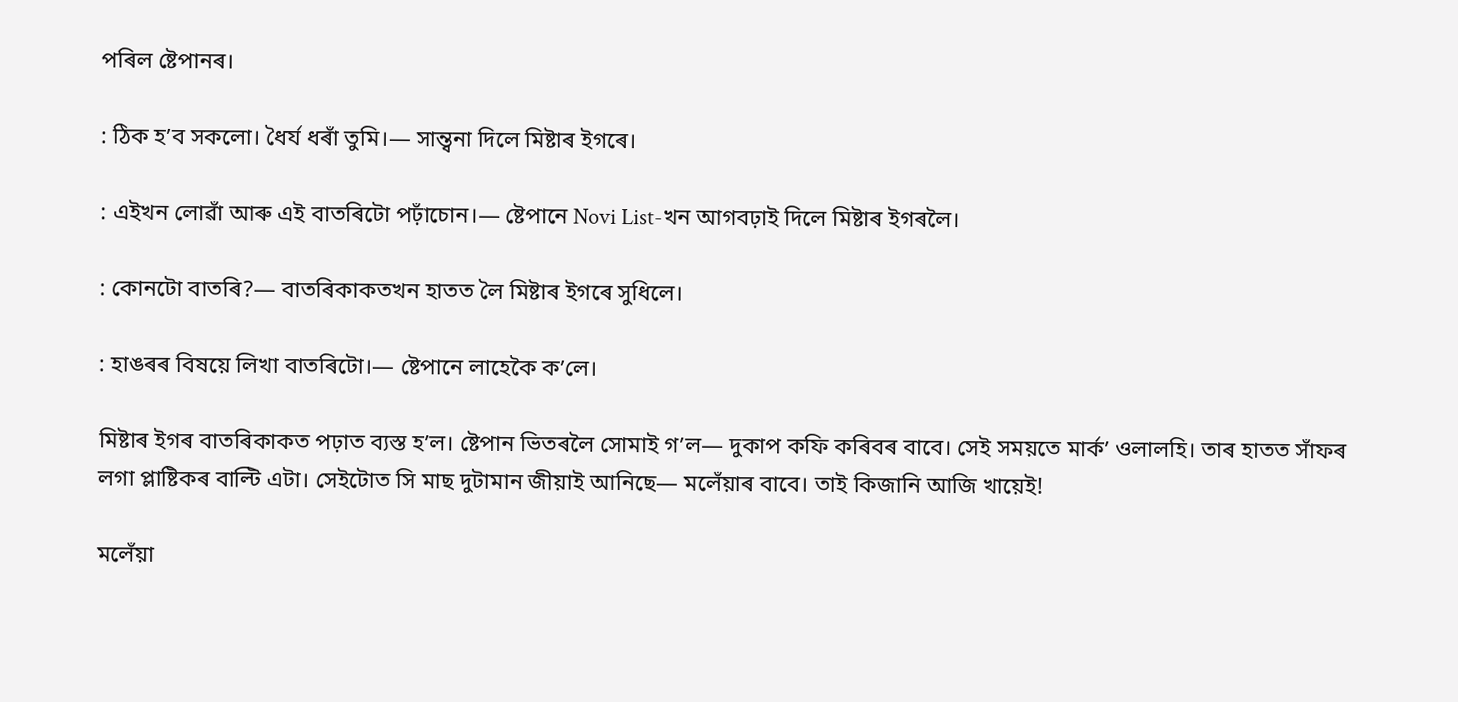পৰিল ষ্টেপানৰ।

: ঠিক হ’ব সকলো। ধৈৰ্য ধৰাঁ তুমি।— সান্ত্বনা দিলে মিষ্টাৰ ইগৰে।

: এইখন লোৱাঁ আৰু এই বাতৰিটো পঢ়াঁচোন।— ষ্টেপানে Novi List-খন আগবঢ়াই দিলে মিষ্টাৰ ইগৰলৈ।

: কোনটো বাতৰি?— বাতৰিকাকতখন হাতত লৈ মিষ্টাৰ ইগৰে সুধিলে।

: হাঙৰৰ বিষয়ে লিখা বাতৰিটো।— ষ্টেপানে লাহেকৈ ক’লে।

মিষ্টাৰ ইগৰ বাতৰিকাকত পঢ়াত ব্যস্ত হ’ল। ষ্টেপান ভিতৰলৈ সোমাই গ’ল— দুকাপ কফি কৰিবৰ বাবে। সেই সময়তে মাৰ্ক’ ওলালহি। তাৰ হাতত সাঁফৰ লগা প্লাষ্টিকৰ বাল্টি এটা। সেইটোত সি মাছ দুটামান জীয়াই আনিছে— মলেঁয়াৰ বাবে। তাই কিজানি আজি খায়েই!

মলেঁয়া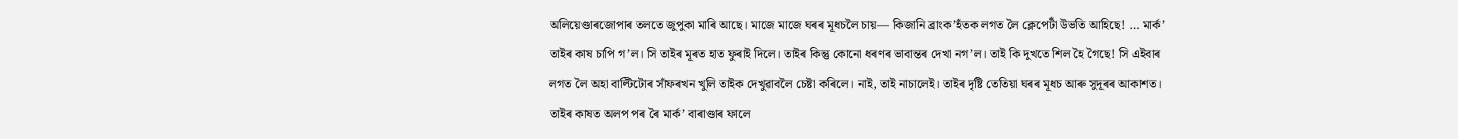অলিয়েণ্ডাৰজোপাৰ তলতে জুপুকা মাৰি আছে। মাজে মাজে ঘৰৰ মূধচলৈ চায়— কিজানি ব্ৰাংক’হঁতক লগত লৈ ক্লেপেটাঁ উভতি আহিছে! … মাৰ্ক’ তাইৰ কাষ চাপি গ’ল। সি তাইৰ মূৰত হাত ফুৰাই দিলে। তাইৰ কিন্তু কোনো ধৰণৰ ভাবান্তৰ দেখা নগ’ল। তাই কি দুখতে শিল হৈ গৈছে! সি এইবাৰ লগত লৈ অহা বাল্টিটোৰ সাঁফৰখন খুলি তাইক দেখুৱাবলৈ চেষ্টা কৰিলে। নাই, তাই নাচালেই। তাইৰ দৃষ্টি তেতিয়া ঘৰৰ মূধচ আৰু সুদূৰৰ আকাশত। তাইৰ কাষত অলপ পৰ ৰৈ মাৰ্ক’ বাৰাণ্ডাৰ ফালে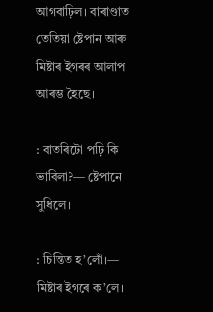আগবাঢ়িল। বাৰাণ্ডাত তেতিয়া ষ্টেপান আৰু মিষ্টাৰ ইগৰৰ আলাপ আৰম্ভ হৈছে।

: বাতৰিটো পঢ়ি কি ভাবিলা?— ষ্টেপানে সুধিলে।

: চিন্তিত হ’লোঁ।— মিষ্টাৰ ইগৰে ক’লে।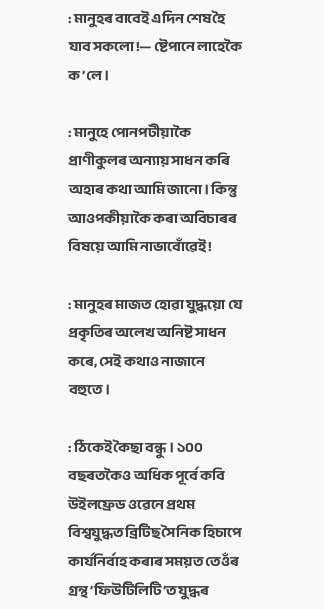: মানুহৰ বাবেই এদিন শেষ হৈ যাব সকলো!— ষ্টেপানে লাহেকৈ ক’লে।

: মানুহে পোনপটীয়াকৈ প্ৰাণীকুলৰ অন্যায় সাধন কৰি অহাৰ কথা আমি জানো। কিন্তু আওপকীয়াকৈ কৰা অবিচাৰৰ বিষয়ে আমি নাভাবোঁৱেই!

: মানুহৰ মাজত হোৱা যুদ্ধয়ো যে প্ৰকৃতিৰ অলেখ অনিষ্ট সাধন কৰে, সেই কথাও নাজানে বহুতে।

: ঠিকেই কৈছা বন্ধু। ১০০ বছৰতকৈও অধিক পূৰ্বে কবি উইলফ্ৰেড ওৱেনে প্ৰথম বিশ্বযুদ্ধত ব্ৰিটিছ সৈনিক হিচাপে কাৰ্যনিৰ্বাহ কৰাৰ সময়ত তেওঁৰ গ্ৰন্থ ‘ফিউটিলিটি’ত যুদ্ধৰ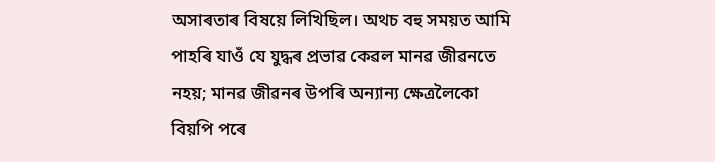অসাৰতাৰ বিষয়ে লিখিছিল। অথচ বহু সময়ত আমি পাহৰি যাওঁ যে যুদ্ধৰ প্ৰভাৱ কেৱল মানৱ জীৱনতে নহয়; মানৱ জীৱনৰ উপৰি অন্যান্য ক্ষেত্ৰলৈকো বিয়পি পৰে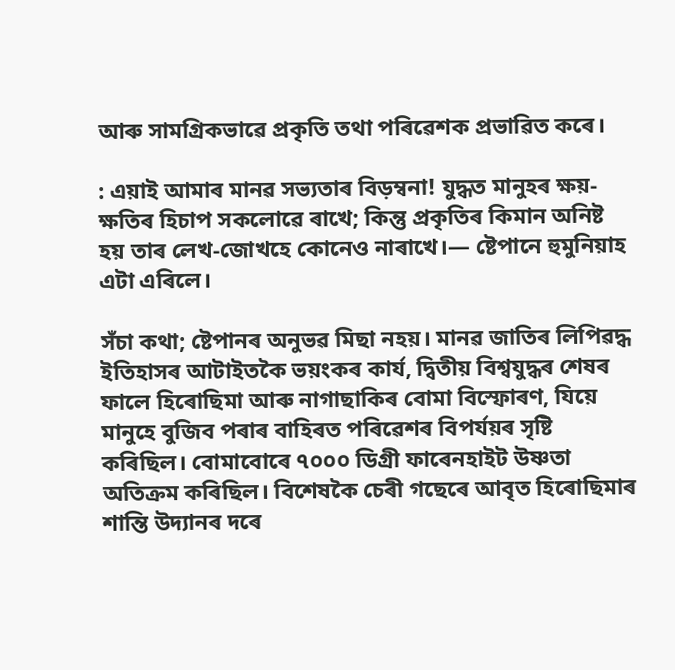আৰু সামগ্ৰিকভাৱে প্ৰকৃতি তথা পৰিৱেশক প্ৰভাৱিত কৰে।

: এয়াই আমাৰ মানৱ সভ্যতাৰ বিড়ম্বনা! যুদ্ধত মানুহৰ ক্ষয়-ক্ষতিৰ হিচাপ সকলোৱে ৰাখে; কিন্তু প্ৰকৃতিৰ কিমান অনিষ্ট হয় তাৰ লেখ-জোখহে কোনেও নাৰাখে।— ষ্টেপানে হুমুনিয়াহ এটা এৰিলে।

সঁচা কথা; ষ্টেপানৰ অনুভৱ মিছা নহয়। মানৱ জাতিৰ লিপিৱদ্ধ ইতিহাসৰ আটাইতকৈ ভয়ংকৰ কাৰ্য, দ্বিতীয় বিশ্বযুদ্ধৰ শেষৰ ফালে হিৰোছিমা আৰু নাগাছাকিৰ বোমা বিস্ফোৰণ, যিয়ে মানুহে বুজিব পৰাৰ বাহিৰত পৰিৱেশৰ বিপৰ্যয়ৰ সৃষ্টি কৰিছিল। বোমাবোৰে ৭০০০ ডিগ্ৰী ফাৰেনহাইট উষ্ণতা অতিক্ৰম কৰিছিল। বিশেষকৈ চেৰী গছেৰে আবৃত হিৰোছিমাৰ শান্তি উদ্যানৰ দৰে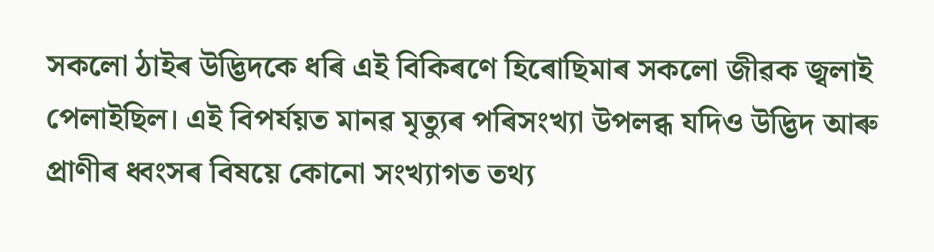সকলো ঠাইৰ উদ্ভিদকে ধৰি এই বিকিৰণে হিৰোছিমাৰ সকলো জীৱক জ্বলাই পেলাইছিল। এই বিপৰ্যয়ত মানৱ মৃত্যুৰ পৰিসংখ্যা উপলব্ধ যদিও উদ্ভিদ আৰু প্ৰাণীৰ ধ্বংসৰ বিষয়ে কোনো সংখ্যাগত তথ্য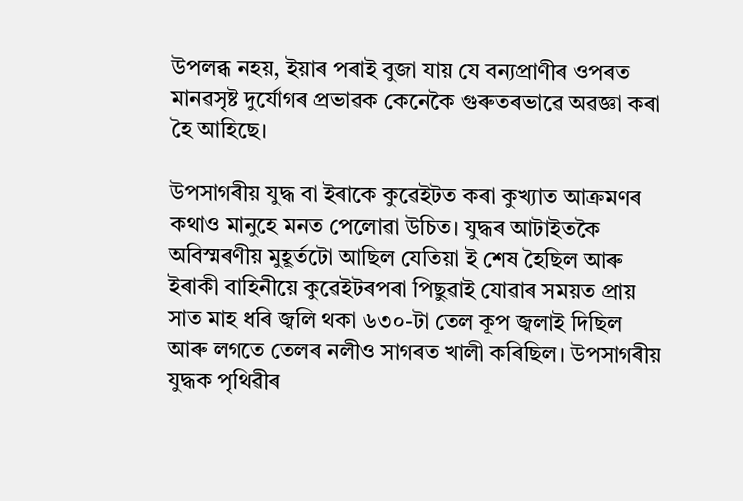উপলব্ধ নহয়, ইয়াৰ পৰাই বুজা যায় যে বন্যপ্ৰাণীৰ ওপৰত মানৱসৃষ্ট দুৰ্যোগৰ প্ৰভাৱক কেনেকৈ গুৰুতৰভাৱে অৱজ্ঞা কৰা হৈ আহিছে।

উপসাগৰীয় যুদ্ধ বা ইৰাকে কুৱেইটত কৰা কুখ্যাত আক্ৰমণৰ কথাও মানুহে মনত পেলোৱা উচিত। যুদ্ধৰ আটাইতকৈ অবিস্মৰণীয় মুহূৰ্তটো আছিল যেতিয়া ই শেষ হৈছিল আৰু ইৰাকী বাহিনীয়ে কুৱেইটৰপৰা পিছুৱাই যোৱাৰ সময়ত প্ৰায় সাত মাহ ধৰি জ্বলি থকা ৬৩০-টা তেল কূপ জ্বলাই দিছিল আৰু লগতে তেলৰ নলীও সাগৰত খালী কৰিছিল। উপসাগৰীয় যুদ্ধক পৃথিৱীৰ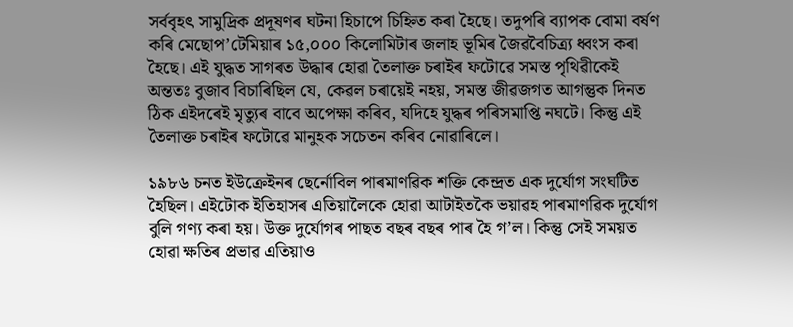সর্ববৃহৎ সামুদ্রিক প্ৰদূষণৰ ঘটনা হিচাপে চিহ্নিত কৰা হৈছে। তদুপৰি ব্যাপক বোমা বর্ষণ কৰি মেছোপ’টেমিয়াৰ ১৫,০০০ কিলোমিটাৰ জলাহ ভূমিৰ জৈৱবৈচিত্র্য ধ্বংস কৰা হৈছে। এই যুদ্ধত সাগৰত উদ্ধাৰ হোৱা তৈলাক্ত চৰাইৰ ফটোৱে সমস্ত পৃথিৱীকেই অন্ততঃ বুজাব বিচাৰিছিল যে, কেৱল চৰায়েই নহয়, সমস্ত জীৱজগত আগন্তুক দিনত ঠিক এইদৰেই মৃত্যুৰ বাবে অপেক্ষা কৰিব, যদিহে যুদ্ধৰ পৰিসমাপ্তি নঘটে। কিন্তু এই তৈলাক্ত চৰাইৰ ফটোৱে মানুহক সচেতন কৰিব নোৱাৰিলে।

১৯৮৬ চনত ইউক্ৰেইনৰ ছেৰ্নোবিল পাৰমাণৱিক শক্তি কেন্দ্ৰত এক দুৰ্যোগ সংঘটিত হৈছিল। এইটোক ইতিহাসৰ এতিয়ালৈকে হোৱা আটাইতকৈ ভয়াৱহ পাৰমাণৱিক দুৰ্যোগ বুলি গণ্য কৰা হয়। উক্ত দুৰ্যোগৰ পাছত বছৰ বছৰ পাৰ হৈ গ’ল। কিন্তু সেই সময়ত হোৱা ক্ষতিৰ প্ৰভাৱ এতিয়াও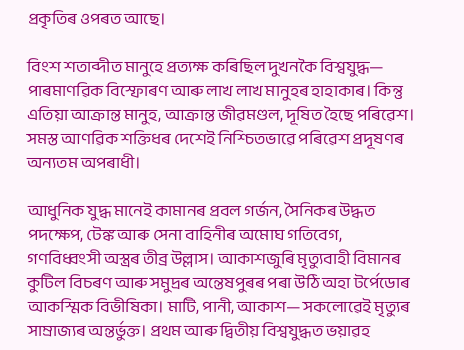প্ৰকৃতিৰ ওপৰত আছে।

বিংশ শতাব্দীত মানুহে প্রত্যক্ষ কৰিছিল দুখনকৈ বিশ্বযুদ্ধ— পাৰমাণৱিক বিস্ফোৰণ আৰু লাখ লাখ মানুহৰ হাহাকাৰ। কিন্তু এতিয়া আক্রান্ত মানুহ, আক্রান্ত জীৱমণ্ডল, দূষিত হৈছে পৰিৱেশ। সমস্ত আণৱিক শক্তিধৰ দেশেই নিশ্চিতভাৱে পৰিৱেশ প্ৰদূষণৰ অন্যতম অপৰাধী।

আধুনিক যুদ্ধ মানেই কামানৰ প্রবল গর্জন, সৈনিকৰ উদ্ধত পদক্ষেপ, টেঙ্ক আৰু সেনা বাহিনীৰ অমোঘ গতিবেগ, গণবিধ্বংসী অস্ত্রৰ তীব্র উল্লাস। আকাশজুৰি মৃত্যুবাহী বিমানৰ কুটিল বিচৰণ আৰু সমুদ্রৰ অন্তেষপুৰৰ পৰা উঠি অহা টর্পেডোৰ আকস্মিক বিভীষিকা। মাটি, পানী, আকাশ— সকলোৱেই মৃত্যুৰ সাম্রাজ্যৰ অন্তর্ভুক্ত। প্রথম আৰু দ্বিতীয় বিশ্বযুদ্ধত ভয়াৱহ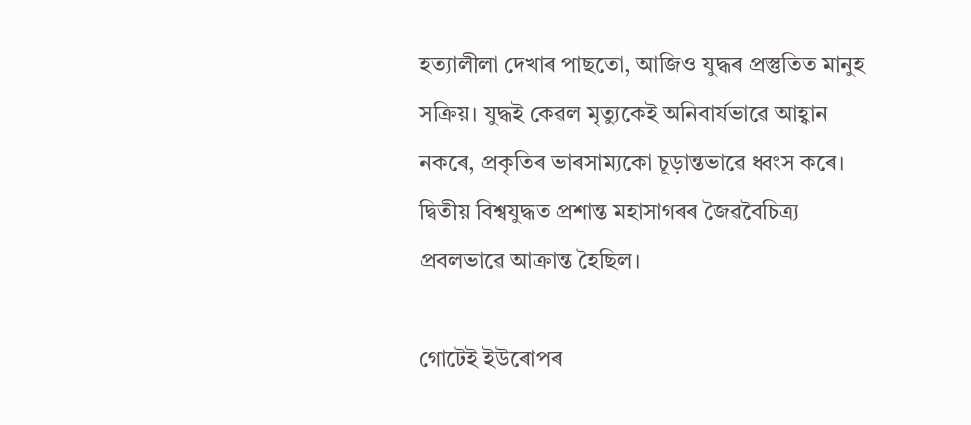হত্যালীলা দেখাৰ পাছতো, আজিও যুদ্ধৰ প্রস্তুতিত মানুহ সক্রিয়। যুদ্ধই কেৱল মৃত্যুকেই অনিবার্যভাৱে আহ্বান নকৰে, প্রকৃতিৰ ভাৰসাম্যকো চূড়ান্তভাৱে ধ্বংস কৰে। দ্বিতীয় বিশ্বযুদ্ধত প্রশান্ত মহাসাগৰৰ জৈৱবৈচিত্র্য প্রবলভাৱে আক্রান্ত হৈছিল।

গোটেই ইউৰোপৰ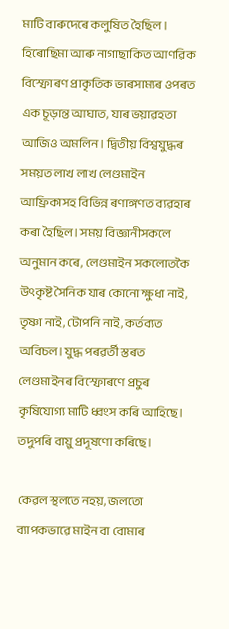মাটি বাৰুদেৰে কলুষিত হৈছিল । হিৰোছিমা আৰু নাগাছাকিত আণৱিক বিস্ফোৰণ প্রাকৃতিক ভাৰসাম্যৰ ওপৰত এক চূড়ান্ত আঘাত, যাৰ ভয়াৱহতা আজিও অমলিন। দ্বিতীয় বিশ্বযুদ্ধৰ সময়ত লাখ লাখ লেণ্ডমাইন আফ্রিকাসহ বিভিন্ন ৰণাঙ্গণত ব্যৱহাৰ কৰা হৈছিল। সময় বিজ্ঞানীসকলে অনুমান কৰে, লেণ্ডমাইন সকলোতকৈ উৎকৃষ্ট সৈনিক যাৰ কোনো ক্ষুধা নাই, তৃষ্ণা নাই, টোপনি নাই, কর্তব্যত অবিচল। যুদ্ধ পৰৱর্তী স্তৰত লেণ্ডমাইনৰ বিস্ফোৰণে প্রচুৰ কৃষিযোগ্য মাটি ধ্বংস কৰি আহিছে। তদুপৰি বায়ু প্ৰদূষণো কৰিছে।

কেৱল স্থলতে নহয়, জলতো ব্যাপকভাৱে মাইন বা বোমাৰ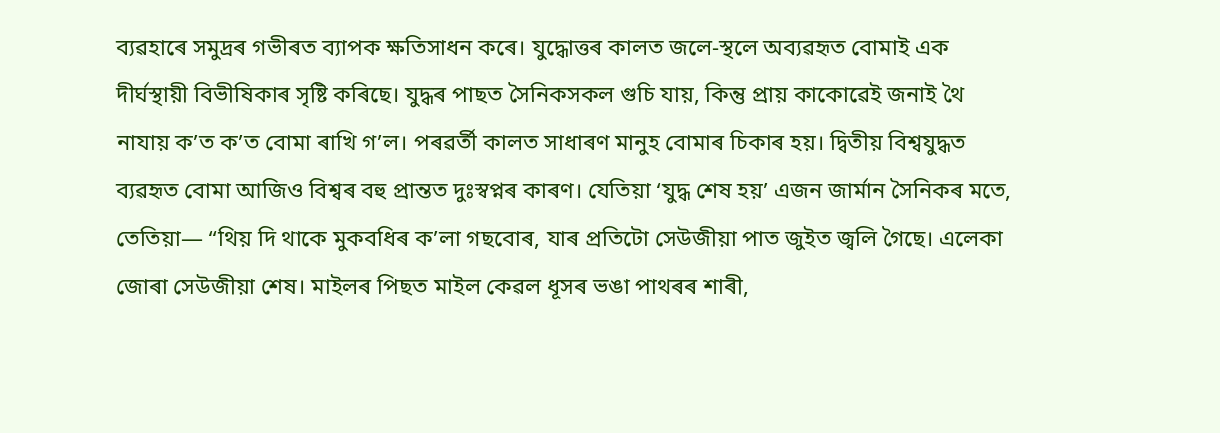ব্যৱহাৰে সমুদ্রৰ গভীৰত ব্যাপক ক্ষতিসাধন কৰে। যুদ্ধোত্তৰ কালত জলে-স্থলে অব্যৱহৃত বোমাই এক দীর্ঘস্থায়ী বিভীষিকাৰ সৃষ্টি কৰিছে। যুদ্ধৰ পাছত সৈনিকসকল গুচি যায়, কিন্তু প্রায় কাকোৱেই জনাই থৈ নাযায় ক’ত ক’ত বোমা ৰাখি গ’ল। পৰৱর্তী কালত সাধাৰণ মানুহ বোমাৰ চিকাৰ হয়। দ্বিতীয় বিশ্বযুদ্ধত ব্যৱহৃত বোমা আজিও বিশ্বৰ বহু প্রান্তত দুঃস্বপ্নৰ কাৰণ। যেতিয়া ‘যুদ্ধ শেষ হয়’ এজন জার্মান সৈনিকৰ মতে, তেতিয়া— “থিয় দি থাকে মুকবধিৰ ক’লা গছবোৰ, যাৰ প্রতিটো সেউজীয়া পাত জুইত জ্বলি গৈছে। এলেকা জোৰা সেউজীয়া শেষ। মাইলৰ পিছত মাইল কেৱল ধূসৰ ভঙা পাথৰৰ শাৰী,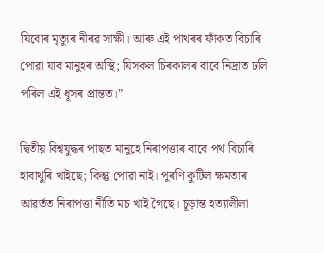যিবোৰ মৃত্যুৰ নীৰৱ সাক্ষী। আৰু এই পাথৰৰ ফাঁকত বিচাৰি পোৱা যাব মানুহৰ অস্থি; যিসকল চিৰকালৰ বাবে নিদ্ৰাত ঢলি পৰিল এই ধূসৰ প্রান্তত।”

দ্বিতীয় বিশ্বযুদ্ধৰ পাছত মানুহে নিৰাপত্তাৰ বাবে পথ বিচাৰি হাবাথুৰি খাইছে; কিন্তু পোৱা নাই। পুৰণি কুটিল ক্ষমতাৰ আৱর্তত নিৰাপত্তা নীতি মচ খাই গৈছে। চূড়ান্ত হত্যালীলা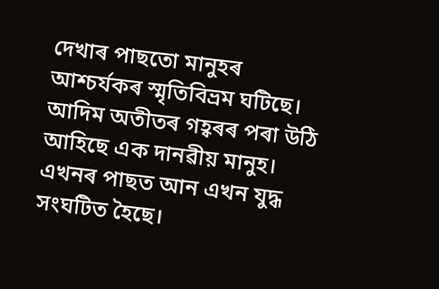দেখাৰ পাছতো মানুহৰ আশ্চর্যকৰ স্মৃতিবিভ্রম ঘটিছে। আদিম অতীতৰ গহ্বৰৰ পৰা উঠি আহিছে এক দানৱীয় মানুহ। এখনৰ পাছত আন এখন যুদ্ধ সংঘটিত হৈছে।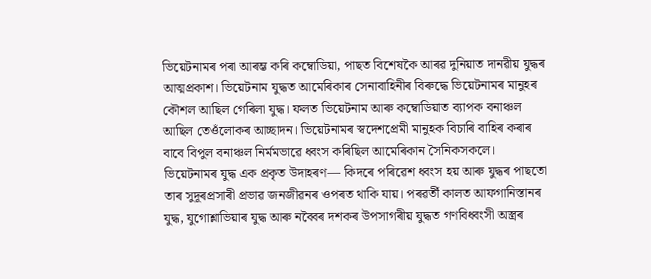ভিয়েটনামৰ পৰা আৰম্ভ কৰি কম্বোডিয়া, পাছত বিশেষকৈ আৰৱ দুনিয়াত দানৱীয় যুদ্ধৰ আত্মপ্রকাশ। ভিয়েটনাম যুদ্ধত আমেৰিকাৰ সেনাবাহিনীৰ বিৰুদ্ধে ভিয়েটনামৰ মানুহৰ কৌশল আছিল গেৰিলা যুদ্ধ। ফলত ভিয়েটনাম আৰু কম্বোডিয়াত ব্যাপক বনাঞ্চল আছিল তেওঁলোকৰ আচ্ছাদন। ভিয়েটনামৰ স্বদেশপ্রেমী মানুহক বিচাৰি বাহিৰ কৰাৰ বাবে বিপুল বনাঞ্চল নির্মমভাৱে ধ্বংস কৰিছিল আমেৰিকান সৈনিকসকলে। ভিয়েটনামৰ যুদ্ধ এক প্রকৃত উদাহৰণ— কিদৰে পৰিৱেশ ধ্বংস হয় আৰু যুদ্ধৰ পাছতো তাৰ সুদূৰপ্রসাৰী প্রভাৱ জনজীৱনৰ ওপৰত থাকি যায়। পৰৱর্তী কালত আফগানিস্তানৰ যুদ্ধ, যুগোশ্লাভিয়াৰ যুদ্ধ আৰু নব্বৈৰ দশকৰ উপসাগৰীয় যুদ্ধত গণবিধ্বংসী অস্ত্রৰ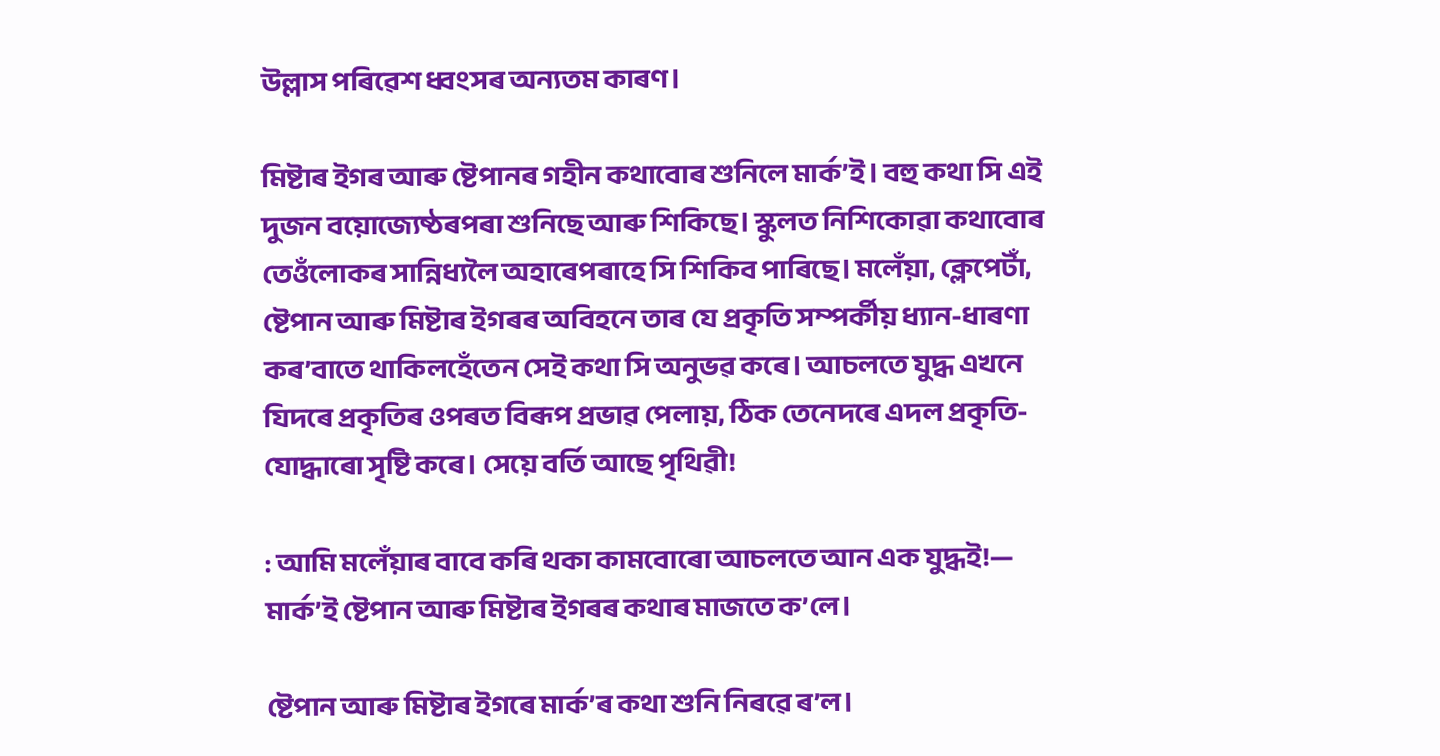উল্লাস পৰিৱেশ ধ্বংসৰ অন্যতম কাৰণ।

মিষ্টাৰ ইগৰ আৰু ষ্টেপানৰ গহীন কথাবোৰ শুনিলে মাৰ্ক’ই। বহু কথা সি এই দুজন বয়োজ্যেষ্ঠৰপৰা শুনিছে আৰু শিকিছে। স্কুলত নিশিকোৱা কথাবোৰ তেওঁলোকৰ সান্নিধ্যলৈ অহাৰেপৰাহে সি শিকিব পাৰিছে। মলেঁয়া, ক্লেপেটাঁ, ষ্টেপান আৰু মিষ্টাৰ ইগৰৰ অবিহনে তাৰ যে প্ৰকৃতি সম্পৰ্কীয় ধ্যান-ধাৰণা কৰ’বাতে থাকিলহেঁতেন সেই কথা সি অনুভৱ কৰে। আচলতে যুদ্ধ এখনে যিদৰে প্ৰকৃতিৰ ওপৰত বিৰূপ প্ৰভাৱ পেলায়, ঠিক তেনেদৰে এদল প্ৰকৃতি-যোদ্ধাৰো সৃষ্টি কৰে। সেয়ে বৰ্তি আছে পৃথিৱী!

: আমি মলেঁয়াৰ বাবে কৰি থকা কামবোৰো আচলতে আন এক যুদ্ধই!— মাৰ্ক’ই ষ্টেপান আৰু মিষ্টাৰ ইগৰৰ কথাৰ মাজতে ক’লে।

ষ্টেপান আৰু মিষ্টাৰ ইগৰে মাৰ্ক’ৰ কথা শুনি নিৰৱে ৰ’ল।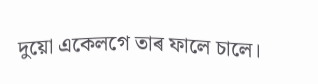দুয়ো একেলগে তাৰ ফালে চালে।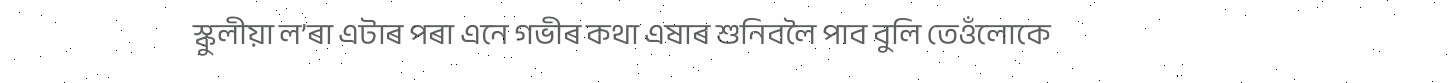স্কুলীয়া ল’ৰা এটাৰ পৰা এনে গভীৰ কথা এষাৰ শুনিবলৈ পাব বুলি তেওঁলোকে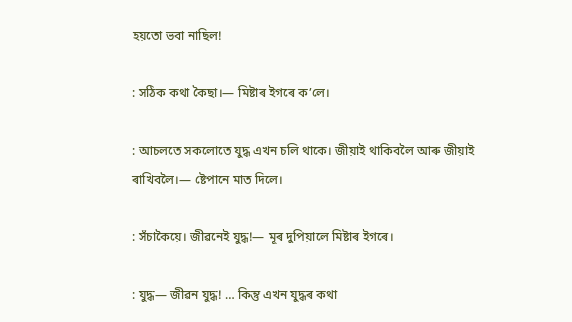হয়তো ভবা নাছিল!

: সঠিক কথা কৈছা।— মিষ্টাৰ ইগৰে ক’লে।

: আচলতে সকলোতে যুদ্ধ এখন চলি থাকে। জীয়াই থাকিবলৈ আৰু জীয়াই ৰাখিবলৈ।— ষ্টেপানে মাত দিলে।

: সঁচাকৈয়ে। জীৱনেই যুদ্ধ!— মূৰ দুপিয়ালে মিষ্টাৰ ইগৰে।

: যুদ্ধ— জীৱন যুদ্ধ! … কিন্তু এখন যুদ্ধৰ কথা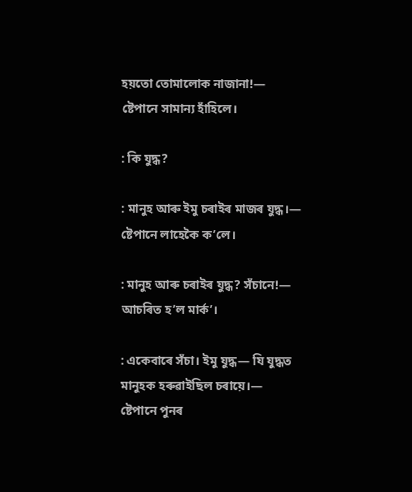হয়তো তোমালোক নাজানা!— ষ্টেপানে সামান্য হাঁহিলে।

: কি যুদ্ধ?

: মানুহ আৰু ইমু চৰাইৰ মাজৰ যুদ্ধ।— ষ্টেপানে লাহেকৈ ক’লে।

: মানুহ আৰু চৰাইৰ যুদ্ধ? সঁচানে!— আচৰিত হ’ল মাৰ্ক’।

: একেবাৰে সঁচা। ইমু যুদ্ধ— যি যুদ্ধত মানুহক হৰুৱাইছিল চৰায়ে।— ষ্টেপানে পুনৰ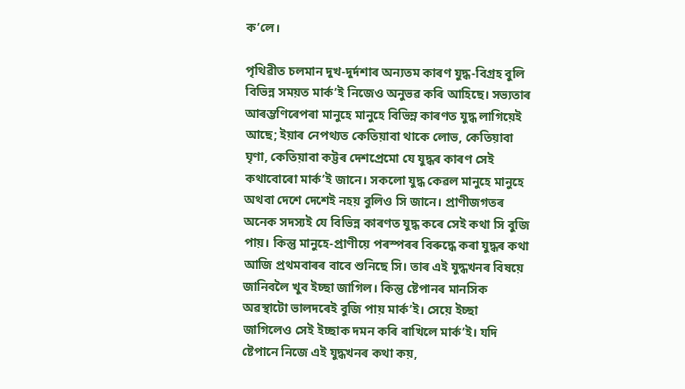ক’লে।

পৃথিৱীত চলমান দুখ-দুর্দশাৰ অন্যতম কাৰণ যুদ্ধ-বিগ্রহ বুলি বিভিন্ন সময়ত মাৰ্ক’ই নিজেও অনুভৱ কৰি আহিছে। সভ্যতাৰ আৰম্ভণিৰেপৰা মানুহে মানুহে বিভিন্ন কাৰণত যুদ্ধ লাগিয়েই আছে; ইয়াৰ নেপথ্যত কেতিয়াবা থাকে লোভ, কেতিয়াবা ঘৃণা, কেতিয়াবা কট্টৰ দেশপ্রেমো যে যুদ্ধৰ কাৰণ সেই কথাবোৰো মাৰ্ক’ই জানে। সকলো যুদ্ধ কেৱল মানুহে মানুহে অথবা দেশে দেশেই নহয় বুলিও সি জানে। প্রাণীজগতৰ অনেক সদস্যই যে বিভিন্ন কাৰণত যুদ্ধ কৰে সেই কথা সি বুজি পায়। কিন্তু মানুহে-প্ৰাণীয়ে পৰস্পৰৰ বিৰুদ্ধে কৰা যুদ্ধৰ কথা আজি প্ৰথমবাৰৰ বাবে শুনিছে সি। তাৰ এই যুদ্ধখনৰ বিষয়ে জানিবলৈ খুব ইচ্ছা জাগিল। কিন্তু ষ্টেপানৰ মানসিক অৱস্থাটো ভালদৰেই বুজি পায় মাৰ্ক’ই। সেয়ে ইচ্ছা জাগিলেও সেই ইচ্ছাক দমন কৰি ৰাখিলে মাৰ্ক’ই। যদি ষ্টেপানে নিজে এই যুদ্ধখনৰ কথা কয়,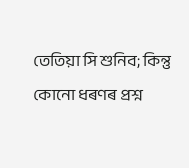তেতিয়া সি শুনিব; কিন্তু কোনো ধৰণৰ প্ৰশ্ন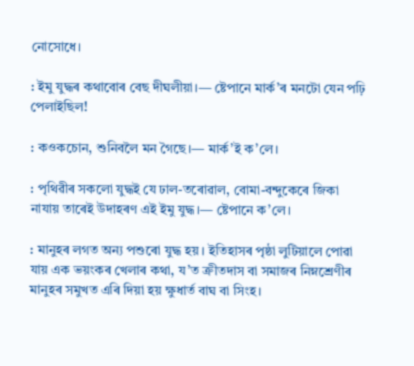নোসোধে।

: ইমু যুদ্ধৰ কথাবোৰ বেছ দীঘলীয়া।— ষ্টেপানে মাৰ্ক’ৰ মনটো যেন পঢ়ি পেলাইছিল!

: কওকচোন, শুনিবলৈ মন গৈছে।— মাৰ্ক’ই ক’লে।

: পৃথিৱীৰ সকলো যুদ্ধই যে ঢাল-তৰোৱাল, বোমা-বন্দুকেৰে জিকা নাযায় তাৰেই উদাহৰণ এই ইমু যুদ্ধ।— ষ্টেপানে ক’লে।

: মানুহৰ লগত অন্য পশুৰো যুদ্ধ হয়। ইতিহাসৰ পৃষ্ঠা লুটিয়ালে পোৱা যায় এক ভয়ংকৰ খেলাৰ কথা, য’ত ক্রীতদাস বা সমাজৰ নিম্নশ্রেণীৰ মানুহৰ সমুখত এৰি দিয়া হয় ক্ষুধার্ত বাঘ বা সিংহ।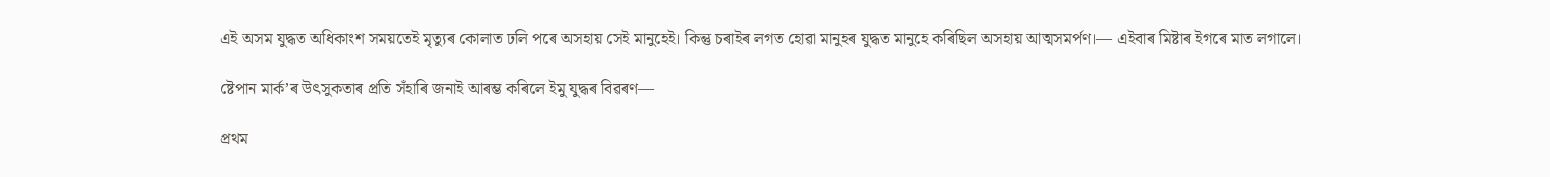এই অসম যুদ্ধত অধিকাংশ সময়তেই মৃত্যুৰ কোলাত ঢলি পৰে অসহায় সেই মানুহেই। কিন্তু চৰাইৰ লগত হোৱা মানুহৰ যুদ্ধত মানুহে কৰিছিল অসহায় আত্মসমর্পণ।— এইবাৰ মিষ্টাৰ ইগৰে মাত লগালে।

ষ্টেপান মাৰ্ক’ৰ উৎসুকতাৰ প্ৰতি সঁহাৰি জনাই আৰম্ভ কৰিলে ইমু যুদ্ধৰ বিৱৰণ—

প্রথম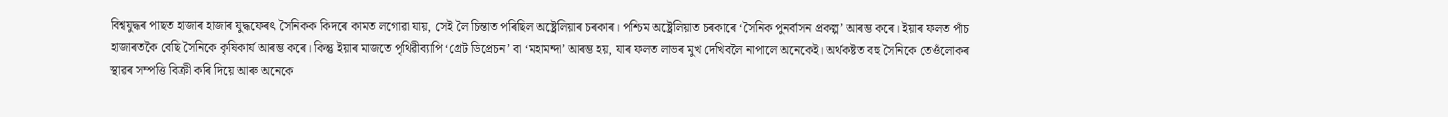বিশ্বযুদ্ধৰ পাছত হাজাৰ হাজাৰ যুদ্ধফেৰৎ সৈনিকক কিদৰে কামত লগোৱা যায়, সেই লৈ চিন্তাত পৰিছিল অষ্ট্ৰেলিয়াৰ চৰকাৰ। পশ্চিম অষ্ট্ৰেলিয়াত চৰকাৰে ‘সৈনিক পুনর্বাসন প্রকল্প’ আৰম্ভ কৰে। ইয়াৰ ফলত পাঁচ হাজাৰতকৈ বেছি সৈনিকে কৃষিকাৰ্য আৰম্ভ কৰে। কিন্তু ইয়াৰ মাজতে পৃথিৱীব্যাপি ‘গ্রেট ডিপ্রেচন’ বা ‘মহামন্দা’ আৰম্ভ হয়, যাৰ ফলত লাভৰ মুখ দেখিবলৈ নাপালে অনেকেই। অর্থকষ্টত বহু সৈনিকে তেওঁলোকৰ স্থাৱৰ সম্পত্তি বিক্রী কৰি দিয়ে আৰু অনেকে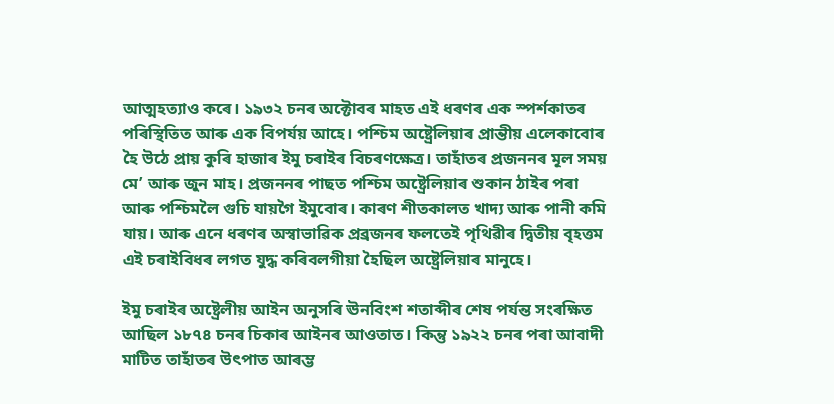আত্মহত্যাও কৰে। ১৯৩২ চনৰ অক্টোবৰ মাহত এই ধৰণৰ এক স্পৰ্শকাতৰ পৰিস্থিতিত আৰু এক বিপর্যয় আহে। পশ্চিম অষ্ট্ৰেলিয়াৰ প্রান্তীয় এলেকাবোৰ হৈ উঠে প্রায় কুৰি হাজাৰ ইমু চৰাইৰ বিচৰণক্ষেত্র। তাহাঁতৰ প্রজননৰ মূল সময় মে’ আৰু জুন মাহ। প্রজননৰ পাছত পশ্চিম অষ্ট্ৰেলিয়াৰ শুকান ঠাইৰ পৰা আৰু পশ্চিমলৈ গুচি যায়গৈ ইমুবোৰ। কাৰণ শীতকালত খাদ্য আৰু পানী কমি যায়। আৰু এনে ধৰণৰ অস্বাভাৱিক প্ৰব্ৰজনৰ ফলতেই পৃথিৱীৰ দ্বিতীয় বৃহত্তম এই চৰাইবিধৰ লগত যুদ্ধ কৰিবলগীয়া হৈছিল অষ্ট্ৰেলিয়াৰ মানুহে।

ইমু চৰাইৰ অষ্ট্ৰেলীয় আইন অনুসৰি ঊনবিংশ শতাব্দীৰ শেষ পর্যন্ত সংৰক্ষিত আছিল ১৮৭৪ চনৰ চিকাৰ আইনৰ আওতাত। কিন্তু ১৯২২ চনৰ পৰা আবাদী মাটিত তাহাঁতৰ উৎপাত আৰম্ভ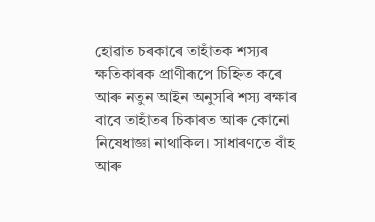হোৱাত চৰকাৰে তাহাঁতক শস্যৰ ক্ষতিকাৰক প্রাণীৰূপে চিহ্নিত কৰে আৰু নতুন আইন অনুসৰি শস্য ৰক্ষাৰ বাবে তাহাঁতৰ চিকাৰত আৰু কোনো নিষেধাজ্ঞা নাথাকিল। সাধাৰণতে বাঁহ আৰু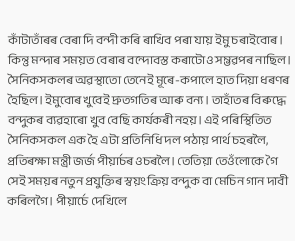কাঁটাতাঁৰৰ বেৰা দি বন্দী কৰি ৰাখিব পৰা যায় ইমু চৰাইবোৰ। কিন্তু মন্দাৰ সময়ত বেৰাৰ বন্দোবস্ত কৰাটোও সম্ভৱপৰ নাছিল। সৈনিকসকলৰ অৱস্থাতো তেনেই মূৰে-কপালে হাত দিয়া ধৰণৰ হৈছিল। ইমুবোৰ খুবেই দ্রুতগতিৰ আৰু বন্য। তাহাঁতৰ বিৰুদ্ধে বন্দুকৰ ব্যৱহাৰো খুব বেছি কার্যকৰী নহয়। এই পৰিস্থিতিত সৈনিকসকল এক হৈ এটা প্রতিনিধি দল পঠায় পার্থ চহৰলৈ, প্রতিৰক্ষা মন্ত্রী জর্জ পীয়ার্চৰ ওচৰলৈ। তেতিয়া তেওঁলোকে গৈ সেই সময়ৰ নতুন প্রযুক্তিৰ স্বয়ংক্রিয় বন্দুক বা মেচিন গান দাবী কৰিলগৈ। পীয়ার্চে দেখিলে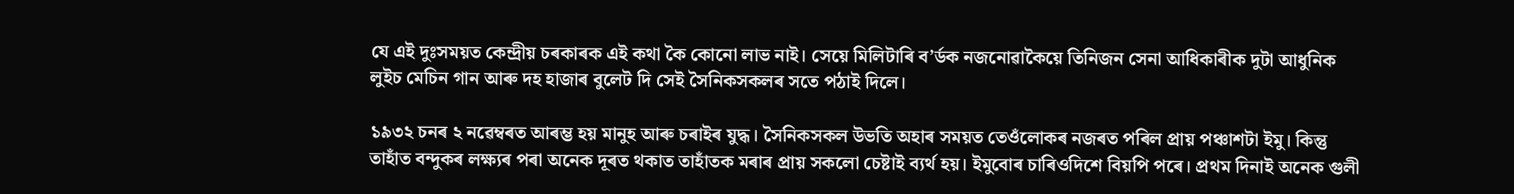যে এই দুঃসময়ত কেন্দ্রীয় চৰকাৰক এই কথা কৈ কোনো লাভ নাই। সেয়ে মিলিটাৰি ব’র্ডক নজনোৱাকৈয়ে তিনিজন সেনা আধিকাৰীক দুটা আধুনিক লুইচ মেচিন গান আৰু দহ হাজাৰ বুলেট দি সেই সৈনিকসকলৰ সতে পঠাই দিলে।

১৯৩২ চনৰ ২ নৱেম্বৰত আৰম্ভ হয় মানুহ আৰু চৰাইৰ যুদ্ধ। সৈনিকসকল উভতি অহাৰ সময়ত তেওঁলোকৰ নজৰত পৰিল প্রায় পঞ্চাশটা ইমু। কিন্তু তাহাঁত বন্দুকৰ লক্ষ্যৰ পৰা অনেক দূৰত থকাত তাহাঁতক মৰাৰ প্রায় সকলো চেষ্টাই ব্যর্থ হয়। ইমুবোৰ চাৰিওদিশে বিয়পি পৰে। প্রথম দিনাই অনেক গুলী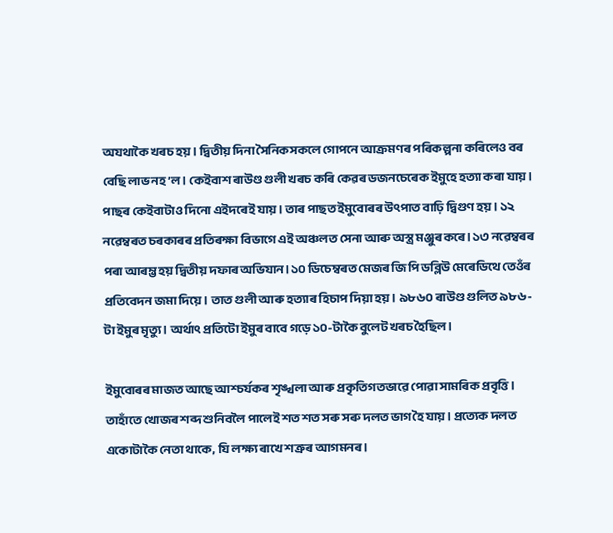অযথাকৈ খৰচ হয়। দ্বিতীয় দিনা সৈনিকসকলে গোপনে আক্ৰমণৰ পৰিকল্পনা কৰিলেও বৰ বেছি লাভ নহ’ল। কেইবাশ ৰাউণ্ড গুলী খৰচ কৰি কেৱৰ ডজনচেৰেক ইমুহে হত্যা কৰা যায়। পাছৰ কেইবাটাও দিনো এইদৰেই যায়। তাৰ পাছত ইমুবোৰৰ উৎপাত বাঢ়ি দ্বিগুণ হয়। ১২ নৱেম্বৰত চৰকাৰৰ প্রতিৰক্ষা বিভাগে এই অঞ্চলত সেনা আৰু অস্ত্র মঞ্জুৰ কৰে। ১৩ নৱেম্বৰৰ পৰা আৰম্ভ হয় দ্বিতীয় দফাৰ অভিযান। ১০ ডিচেম্বৰত মেজৰ জি পি ডব্লিউ মেৰেডিথে তেওঁৰ প্ৰতিবেদন জমা দিয়ে। তাত গুলী আৰু হত্যাৰ হিচাপ দিয়া হয়। ৯৮৬০ ৰাউণ্ড গুলিত ৯৮৬-টা ইমুৰ মৃত্যু। অর্থাৎ প্রতিটো ইমুৰ বাবে গড়ে ১০-টাকৈ বুলেট খৰচ হৈছিল।

ইমুবোৰৰ মাজত আছে আশ্চর্যকৰ শৃঙ্খলা আৰু প্রকৃতিগতভাৱে পোৱা সামৰিক প্রবৃত্তি। তাহাঁতে খোজৰ শব্দ শুনিবলৈ পালেই শত শত সৰু সৰু দলত ভাগ হৈ যায়। প্রত্যেক দলত একোটাকৈ নেতা থাকে, যি লক্ষ্য ৰাখে শত্রুৰ আগমনৰ।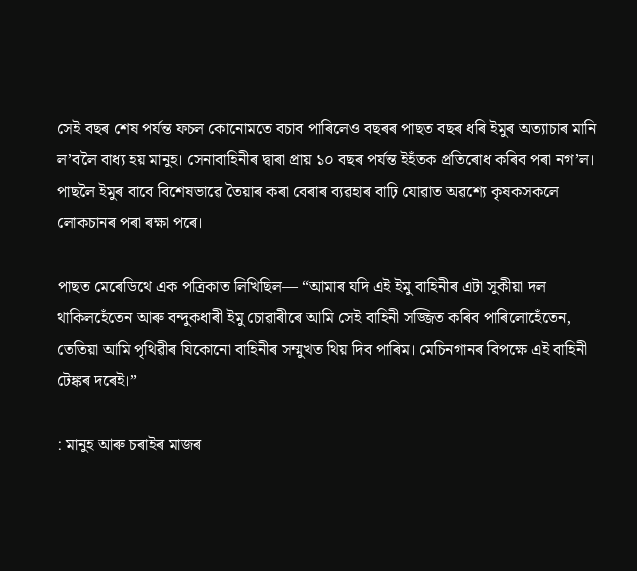সেই বছৰ শেষ পর্যন্ত ফচল কোনোমতে বচাব পাৰিলেও বছৰৰ পাছত বছৰ ধৰি ইমুৰ অত্যাচাৰ মানি ল’বলৈ বাধ্য হয় মানুহ। সেনাবাহিনীৰ দ্বাৰা প্রায় ১০ বছৰ পর্যন্ত ইহঁতক প্ৰতিৰোধ কৰিব পৰা নগ’ল। পাছলৈ ইমুৰ বাবে বিশেষভাৱে তৈয়াৰ কৰা বেৰাৰ ব্যৱহাৰ বাঢ়ি যোৱাত অৱশ্যে কৃষকসকলে লোকচানৰ পৰা ৰক্ষা পৰে।

পাছত মেৰেডিথে এক পত্রিকাত লিখিছিল— “আমাৰ যদি এই ইমু বাহিনীৰ এটা সুকীয়া দল থাকিলহেঁতেন আৰু বন্দুকধাৰী ইমু চোৱাৰীৰে আমি সেই বাহিনী সজ্জিত কৰিব পাৰিলোহেঁতেন, তেতিয়া আমি পৃথিৱীৰ যিকোনো বাহিনীৰ সম্মুখত থিয় দিব পাৰিম। মেচিনগানৰ বিপক্ষে এই বাহিনী টেঙ্কৰ দৰেই।”

: মানুহ আৰু চৰাইৰ মাজৰ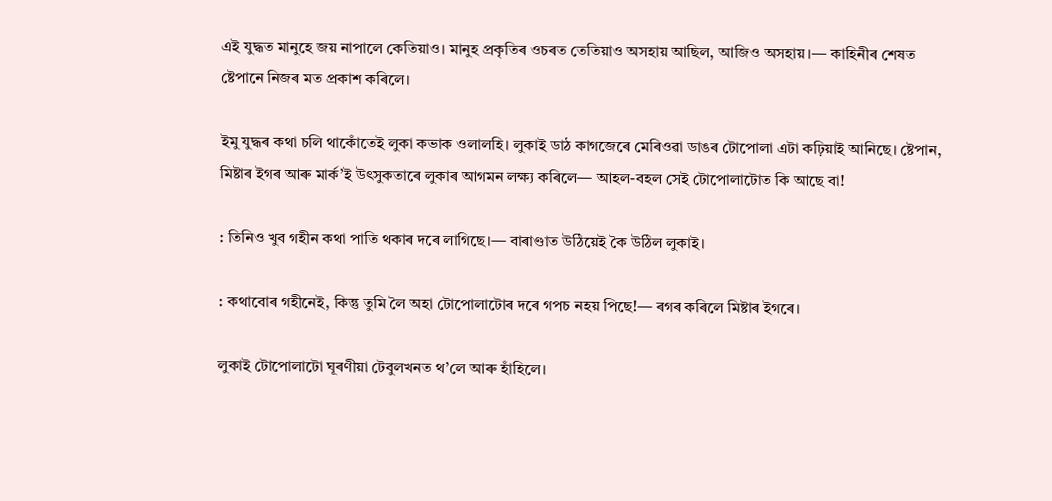এই যুদ্ধত মানুহে জয় নাপালে কেতিয়াও। মানুহ প্রকৃতিৰ ওচৰত তেতিয়াও অসহায় আছিল, আজিও অসহায়।— কাহিনীৰ শেষত ষ্টেপানে নিজৰ মত প্ৰকাশ কৰিলে।

ইমু যুদ্ধৰ কথা চলি থাকোঁতেই লুকা কভাক ওলালহি। লুকাই ডাঠ কাগজেৰে মেৰিওৱা ডাঙৰ টোপোলা এটা কঢ়িয়াই আনিছে। ষ্টেপান, মিষ্টাৰ ইগৰ আৰু মাৰ্ক’ই উৎসুকতাৰে লুকাৰ আগমন লক্ষ্য কৰিলে— আহল-বহল সেই টোপোলাটোত কি আছে বা!

: তিনিও খুব গহীন কথা পাতি থকাৰ দৰে লাগিছে।— বাৰাণ্ডাত উঠিয়েই কৈ উঠিল লুকাই।

: কথাবোৰ গহীনেই, কিন্তু তুমি লৈ অহা টোপোলাটোৰ দৰে গপচ নহয় পিছে!— ৰগৰ কৰিলে মিষ্টাৰ ইগৰে।

লুকাই টোপোলাটো ঘূৰণীয়া টেবুলখনত থ’লে আৰু হাঁহিলে।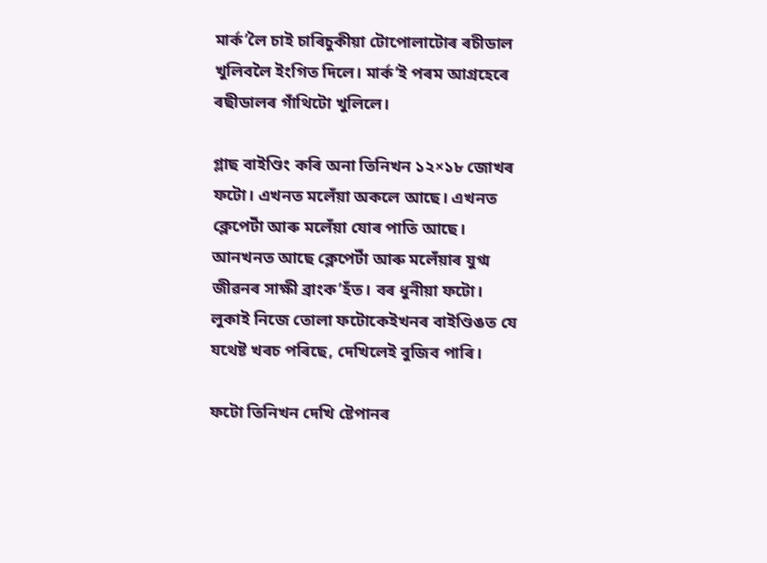মাৰ্ক’লৈ চাই চাৰিচুকীয়া টোপোলাটোৰ ৰচীডাল খুলিবলৈ ইংগিত দিলে। মাৰ্ক’ই পৰম আগ্ৰহেৰে ৰছীডালৰ গাঁথিটো খুলিলে।

গ্লাছ বাইণ্ডিং কৰি অনা তিনিখন ১২×১৮ জোখৰ ফটো। এখনত মলেঁয়া অকলে আছে। এখনত ক্লেপেটাঁ আৰু মলেঁয়া যোৰ পাতি আছে। আনখনত আছে ক্লেপেটাঁ আৰু মলেঁয়াৰ যুগ্ম জীৱনৰ সাক্ষী ব্ৰাংক’হঁত। বৰ ধুনীয়া ফটো। লুকাই নিজে তোলা ফটোকেইখনৰ বাইণ্ডিঙত যে যথেষ্ট খৰচ পৰিছে, দেখিলেই বুজিব পাৰি।

ফটো তিনিখন দেখি ষ্টেপানৰ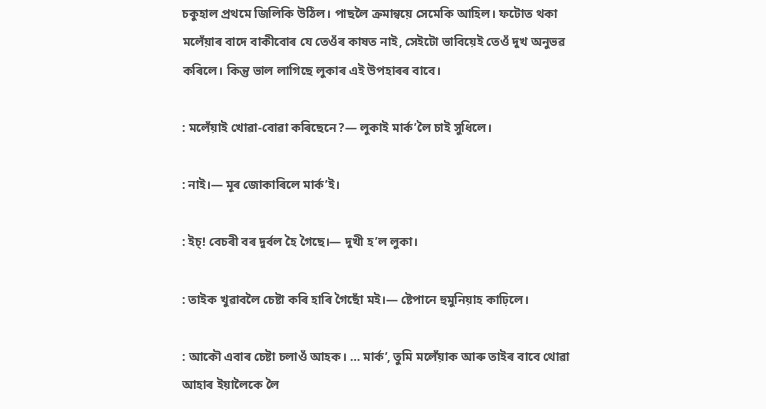চকুহাল প্ৰথমে জিলিকি উঠিল। পাছলৈ ক্ৰমান্বয়ে সেমেকি আহিল। ফটোত থকা মলেঁয়াৰ বাদে বাকীবোৰ যে তেওঁৰ কাষত নাই, সেইটো ভাবিয়েই তেওঁ দুখ অনুভৱ কৰিলে। কিন্তু ভাল লাগিছে লুকাৰ এই উপহাৰৰ বাবে।

: মলেঁয়াই খোৱা-বোৱা কৰিছেনে?— লুকাই মাৰ্ক’লৈ চাই সুধিলে।

: নাই।— মূৰ জোকাৰিলে মাৰ্ক’ই।

: ইচ্! বেচৰী বৰ দুৰ্বল হৈ গৈছে।— দুখী হ’ল লুকা।

: তাইক খুৱাবলৈ চেষ্টা কৰি হাৰি গৈছোঁ মই।— ষ্টেপানে হুমুনিয়াহ কাঢ়িলে।

: আকৌ এবাৰ চেষ্টা চলাওঁ আহক। … মাৰ্ক’, তুমি মলেঁয়াক আৰু তাইৰ বাবে থোৱা আহাৰ ইয়ালৈকে লৈ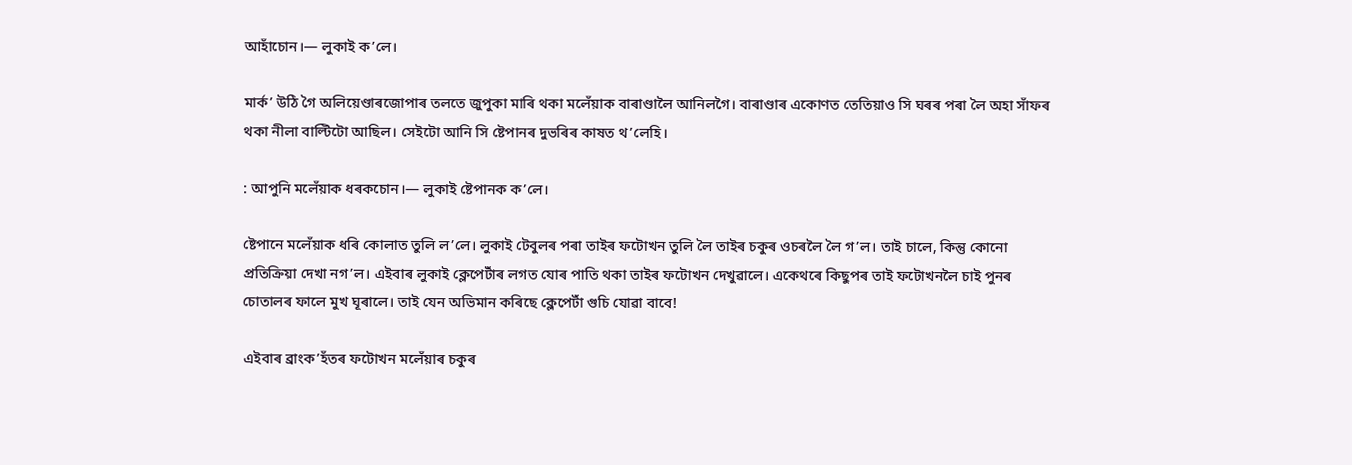আহাঁচোন।— লুকাই ক’লে।

মাৰ্ক’ উঠি গৈ অলিয়েণ্ডাৰজোপাৰ তলতে জুপুকা মাৰি থকা মলেঁয়াক বাৰাণ্ডালৈ আনিলগৈ। বাৰাণ্ডাৰ একোণত তেতিয়াও সি ঘৰৰ পৰা লৈ অহা সাঁফৰ থকা নীলা বাল্টিটো আছিল। সেইটো আনি সি ষ্টেপানৰ দুভৰিৰ কাষত থ’লেহি।

: আপুনি মলেঁয়াক ধৰকচোন।— লুকাই ষ্টেপানক ক’লে।

ষ্টেপানে মলেঁয়াক ধৰি কোলাত তুলি ল’লে। লুকাই টেবুলৰ পৰা তাইৰ ফটোখন তুলি লৈ তাইৰ চকুৰ ওচৰলৈ লৈ গ’ল। তাই চালে, কিন্তু কোনো প্ৰতিক্ৰিয়া দেখা নগ’ল। এইবাৰ লুকাই ক্লেপেটাঁৰ লগত যোৰ পাতি থকা তাইৰ ফটোখন দেখুৱালে। একেথৰে কিছুপৰ তাই ফটোখনলৈ চাই পুনৰ চোতালৰ ফালে মুখ ঘূৰালে। তাই যেন অভিমান কৰিছে ক্লেপেটাঁ গুচি যোৱা বাবে!

এইবাৰ ব্ৰাংক’হঁতৰ ফটোখন মলেঁয়াৰ চকুৰ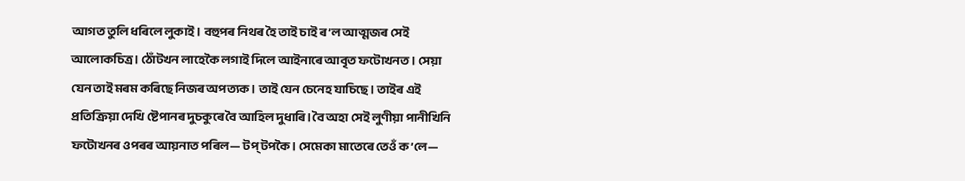আগত তুলি ধৰিলে লুকাই। বহুপৰ নিথৰ হৈ তাই চাই ৰ’ল আত্মজৰ সেই আলোকচিত্ৰ। ঠোঁটখন লাহেকৈ লগাই দিলে আইনাৰে আবৃত ফটোখনত। সেয়া যেন তাই মৰম কৰিছে নিজৰ অপত্যক। তাই যেন চেনেহ যাচিছে। তাইৰ এই প্ৰতিক্ৰিয়া দেখি ষ্টেপানৰ দুচকুৰে বৈ আহিল দুধাৰি। বৈ অহা সেই লুণীয়া পানীখিনি ফটোখনৰ ওপৰৰ আয়নাত পৰিল— টপ্ টপকৈ। সেমেকা মাতেৰে তেওঁ ক’লে—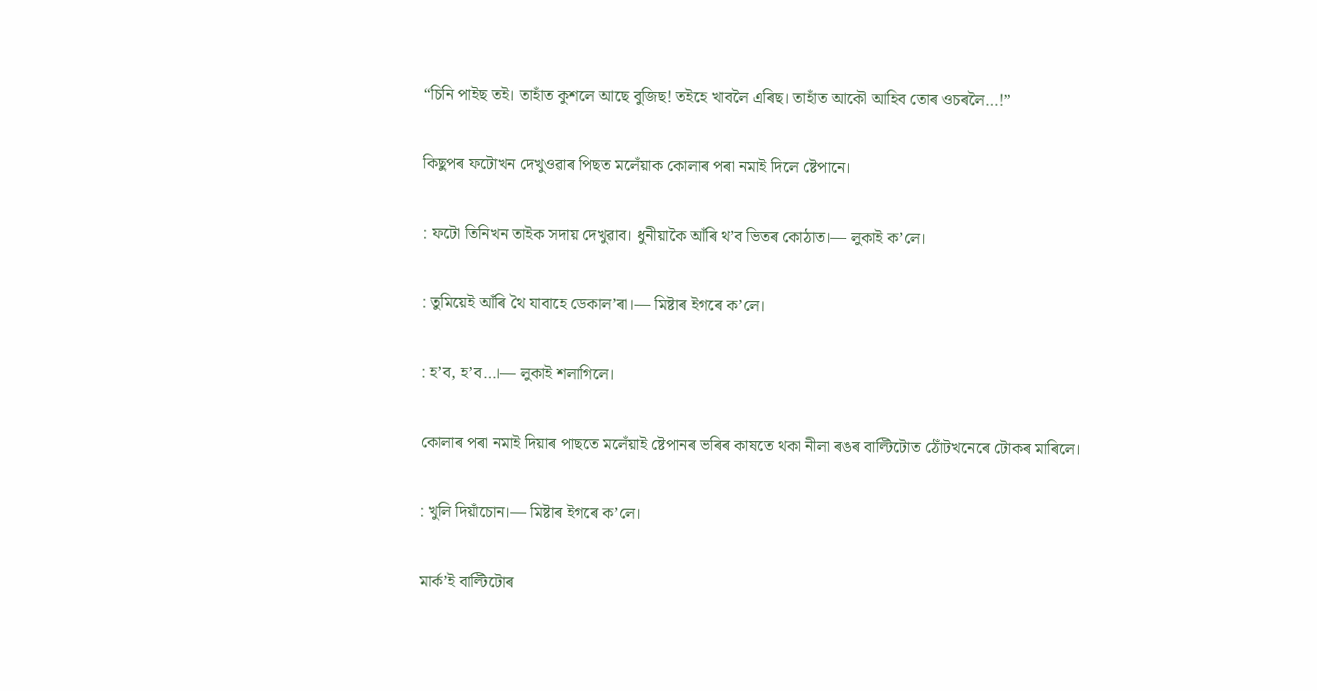“চিনি পাইছ তই। তাহাঁত কুশলে আছে বুজিছ! তইহে খাবলৈ এৰিছ। তাহাঁত আকৌ আহিব তোৰ ওচৰলৈ…!”

কিছুপৰ ফটোখন দেখুওৱাৰ পিছত মলেঁয়াক কোলাৰ পৰা নমাই দিলে ষ্টেপানে।

: ফটো তিনিখন তাইক সদায় দেখুৱাব। ধুনীয়াকৈ আঁৰি থ’ব ভিতৰ কোঠাত।— লুকাই ক’লে।

: তুমিয়েই আঁৰি থৈ যাবাহে ডেকাল’ৰা।— মিষ্টাৰ ইগৰে ক’লে।

: হ’ব, হ’ব…।— লুকাই শলাগিলে।

কোলাৰ পৰা নমাই দিয়াৰ পাছতে মলেঁয়াই ষ্টেপানৰ ভৰিৰ কাষতে থকা নীলা ৰঙৰ বাল্টিটোত ঠোঁটখনেৰে টোকৰ মাৰিলে।

: খুলি দিয়াঁচোন।— মিষ্টাৰ ইগৰে ক’লে।

মাৰ্ক’ই বাল্টিটোৰ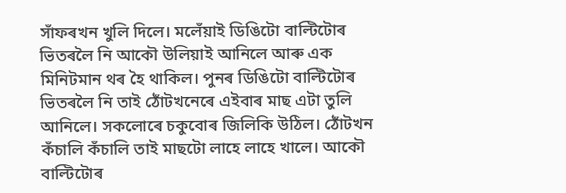সাঁফৰখন খুলি দিলে। মলেঁয়াই ডিঙিটো বাল্টিটোৰ ভিতৰলৈ নি আকৌ উলিয়াই আনিলে আৰু এক মিনিটমান থৰ হৈ থাকিল। পুনৰ ডিঙিটো বাল্টিটোৰ ভিতৰলৈ নি তাই ঠোঁটখনেৰে এইবাৰ মাছ এটা তুলি আনিলে। সকলোৰে চকুবোৰ জিলিকি উঠিল। ঠোঁটখন কঁচালি কঁচালি তাই মাছটো লাহে লাহে খালে। আকৌ বাল্টিটোৰ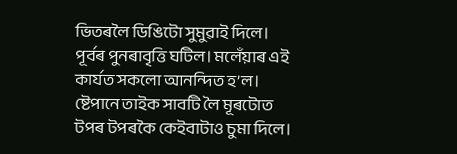ভিতৰলৈ ডিঙিটো সুমুৱাই দিলে। পূৰ্বৰ পুনৰাবৃত্তি ঘটিল। মলেঁয়াৰ এই কাৰ্যত সকলো আনন্দিত হ’ল। ষ্টেপানে তাইক সাবটি লৈ মূৰটোত টপৰ টপৰকৈ কেইবাটাও চুমা দিলে।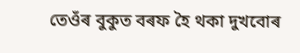তেওঁৰ বুকুত বৰফ হৈ থকা দুখবোৰ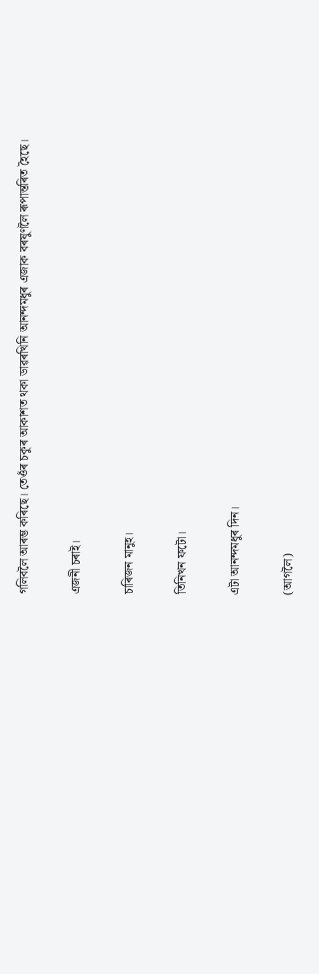গলিবলৈ আৰম্ভ কৰিছে। তেওঁৰ চকুৰ আকাশত থকা ডাৱৰখিনি আনন্দমধুৰ এজাক বৰষুণলৈ ৰূপান্তৰিত হৈছে।

এজনী চৰাই।

চাৰিজন মানুহ।

তিনিখন ফটো।

এটা আনন্দমধুৰ দিন।

(আগলৈ)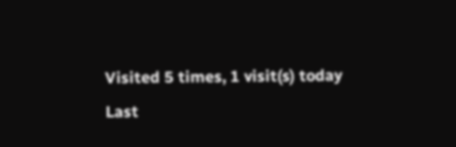Visited 5 times, 1 visit(s) today
Last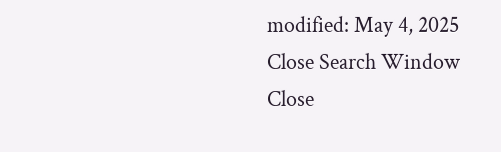modified: May 4, 2025
Close Search Window
Close